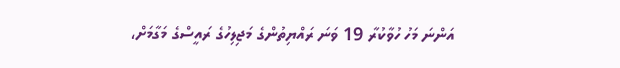އަންނަ މަހު ހުވާކުރާ 19 ވަނަ ރައްޔިތުންގެ މަޖިލިހުގެ ރައީސްގެ މަގާމަށް،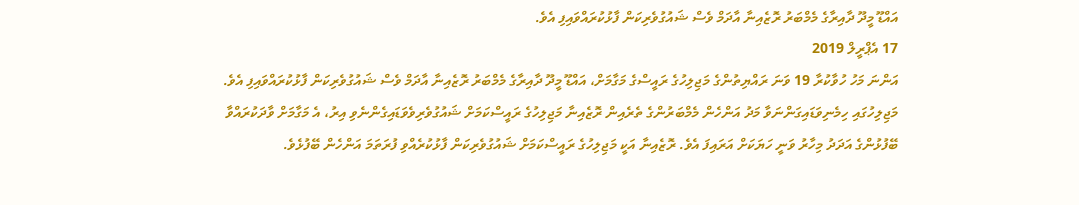އައްޑޫ މީދޫ ދާއިރާގެ މެމްބަރު ރޮޒެއިނާ އާދަމް ވެސް ޝައުގުވެރިކަން ފާޅުކުރައްވައިފި އެވެ.
17 އެޕްރީލް 2019
އަންނަ މަހު ހުވާކުރާ 19 ވަނަ ރައްޔިތުންގެ މަޖިލިހުގެ ރައީސްގެ މަގާމަށް، އައްޑޫ މީދޫ ދާއިރާގެ މެމްބަރު ރޮޒެއިނާ އާދަމް ވެސް ޝައުގުވެރިކަން ފާޅުކުރައްވައިފި އެވެ.
މަޖިލިހުގައި ހިމެނިވަޑައިގަންނަވާ މަދު އަންހެން މެމްބަރުންގެ ތެރެއިން ރޮޒެއިނާ މަޖިލިހުގެ ރައީސްކަމަށް ޝައުގުވެރިވެވަޑައިގެންނެވި އިރު، އެ މަގާމަށް ވާދަކުރައްވާ ބޭފުޅުންގެ އަދަދު މިހާރު ވަނީ ހަޔަކަށް އަރައިފަ އެވެ. ރޮޒެއިނާ އަކީ މަޖިލިހުގެ ރައީސްކަމަށް ޝައުގުވެރިކަން ފާޅުކުރެއްވި ފުރަތަމަ އަންހެން ބޭފުޅެވެ.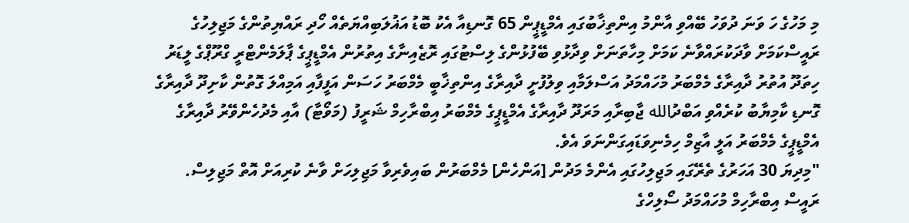މި މަހުގެ ހަ ވަނަ ދުވަހު ބޭއްވި އާންމު އިންތިޚާބުގައި އެމްޑީޕީން 65 ގޮނޑިއާ އެކު ބޮޑު އަޣުލަބިއްޔަތެއް ހޯދި ރައްޔިތުންގެ މަޖިލިހުގެ ރައީސްކަމަށް ވާދަކުރައްވާނެ ކަމަށް މިހާތަނަށް ވިދާޅުވި ބޭފުޅުންގެ ލިސްޓުގައި ރޮޒެއިނާގެ އިތުރުން އެމްޑީޕީގެ ޕާލަމެންޓްރީ ގްރޫޕްގެ ލީޑަރު ހިތަދޫ އުތުރު ދާއިރާގެ މެމްބަރު މުހައްމަދު އަސްލަމާއި ވިލުފުށީ ދާއިރާގެ އިންތިޚާބީ މެމްބަރު ހަސަން އަފީފާއި އަމިއްލަ ގޮތުން ކާށިދޫ ދާއިރާގެ ގޮނޑި ކާމިޔާބު ކުރެއްވި އަބްދުالله ޖާބިރާއި މަރަދޫ ދާއިރާގެ އެމްޑީޕީގެ މެމްބަރު އިބްރާހިމް ޝަރީފު (މަވޯޓާ) އާއި މެދުހެންވޭރު ދާއިރާގެ އެމްޑީޕީގެ މެމްބަރު އަލީ އާޒިމް ހިމެނިވަޑައިގަންނަވަ އެވެ.
"މިދިޔަ 30 އަހަރުގެ ތެރޭގައި މަޖިލިހުގައި އެންމެ މަދުން [އަންހެން] މެމްބަރުން ބައިވެރިވާ މަޖިލިހަށް ވާނެ ކުރިއަށް އޮތް މަޖިލިސް. ރައީސް އިބްރާހިމް މުހައްމަދު ސޯލިހްގެ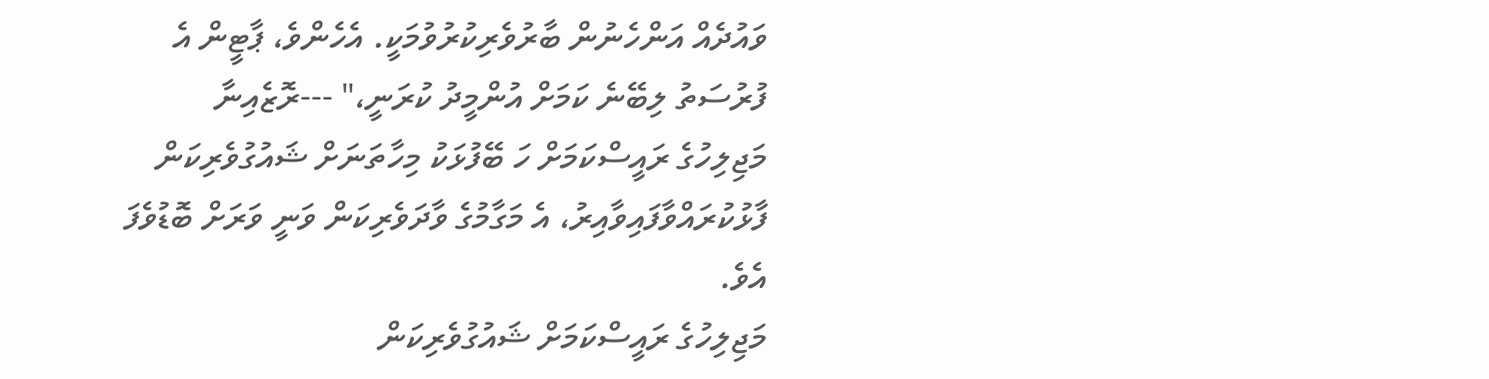ވައުދެއް އަންހެނުން ބާރުވެރިކުރުވުމަކީ. އެހެންވެ، ޕާޓީން އެ ފުރުސަތު ލިބޭނެ ކަމަށް އުންމީދު ކުރަނީ،" ---ރޮޒެއިނާ
މަޖިލިހުގެ ރައީސްކަމަށް ހަ ބޭފުޅަކު މިހާތަނަށް ޝައުގުވެރިކަން ފާޅުކުރައްވާފައިވާއިރު، އެ މަގާމުގެ ވާދަވެރިކަން ވަނީ ވަރަށް ބޮޑުވެފަ އެވެ.
މަޖިލިހުގެ ރައީސްކަމަށް ޝައުގުވެރިކަން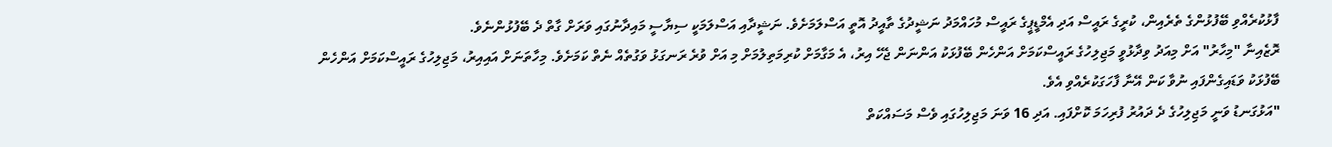ފާޅުކުރެއްވި ބޭފުޅުންގެ ތެރެއިން، ކުރީގެ ރައީސް އަދި އެމްޑީޕީގެ ރައީސް މުހައްމަދު ނަޝީދުގެ ތާއީދު އޮތީ އަސްލަމަށެވެ. ނަޝީދާއި އަސްލަމަކީ ސިޔާސީ މައިދާނުގައި ވަރަށް ގާތް ދެ ބޭފުޅުންނެވެ.
ރޮޒެއިނާ "މިހާރު" އަށް މިއަދު ވިދާޅުވީ މަޖިލިހުގެ ރައީސްކަމަށް އަންހެން ބޭފުޅަކު އަންނަން ޖެހޭ އިރު، އެ މަގާމަށް ކުރިމަތިލުމަށް މި އަށް ވުރެ ރަނގަޅު ވަގުތެއް ނެތް ކަމަށެވެ. މިހާތަނަށް އައިއިރު، މަޖިލިހުގެ ރައީސްކަމަށް އަންހެން ބޭފުޅަކު ވަޑައިގެންފައި ނުވާ ކަން އޭނާ ފާހަގަކުރެއްވި އެވެ.
"އަޅުގަނޑު ވަނީ މަޖިލިހުގެ ދެ ދައުރު ފުރިހަމަ ކޮށްފައި. އަދި 16 ވަނަ މަޖިލިހުގައި ވެސް މަސައްކަތް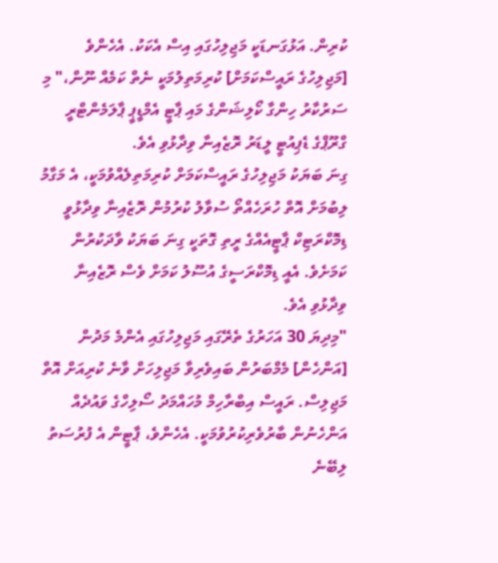ކުރިން. އަޅުގަނޑަކީ މަޖިލިހުގައި އިސް އެކަކު. އެހެންވެ [މަޖިލިހުގެ ރައީސްކަމަށް] ކުރިމަތިލުމަކީ ނެތް ކަމެއް ނޫން،" މި ސަރުކާރު ހިންގާ ކޯލިޝަންގެ މައި ޕާޓީ އެމްޑީޕީ ޕާލަމެންޓްރީ ގްރޫޕްގެ ޑެޕިއުޓީ ލީޑަރު ރޮޒެއިނާ ވިދާޅުވި އެވެ.
ގިނަ ބަޔަކު މަޖިލިހުގެ ރައީސްކަމަށް ކުރިމަތިލެއްވުމަކީ، އެ މަގާމު ލިބުމަށް އޮތް ހުރަހެއްތޯ ސުވާލު ކުރުމުން ރޮޒެއިނާ ވިދާޅުވީ ޑިމޮކްރަޓިކް ޕާޓީއެއްގެ ރީތި ގޮތަކީ ގިނަ ބަޔަކު ވާދަކުރުން ކަމަށެވެ. އެއީ ޑިމޮކްރަސީގެ އުސޫލު ކަމަށް ވެސް ރޮޒެއިނާ ވިދާޅުވި އެވެ.
"މިދިޔަ 30 އަހަރުގެ ތެރޭގައި މަޖިލިހުގައި އެންމެ މަދުން [އަންހެން] މެމްބަރުން ބައިވެރިވާ މަޖިލިހަށް ވާނެ ކުރިއަށް އޮތް މަޖިލިސް. ރައީސް އިބްރާހިމް މުހައްމަދު ސޯލިހްގެ ވައުދެއް އަންހެނުން ބާރުވެރިކުރުވުމަކީ. އެހެންވެ، ޕާޓީން އެ ފުރުސަތު ލިބޭނެ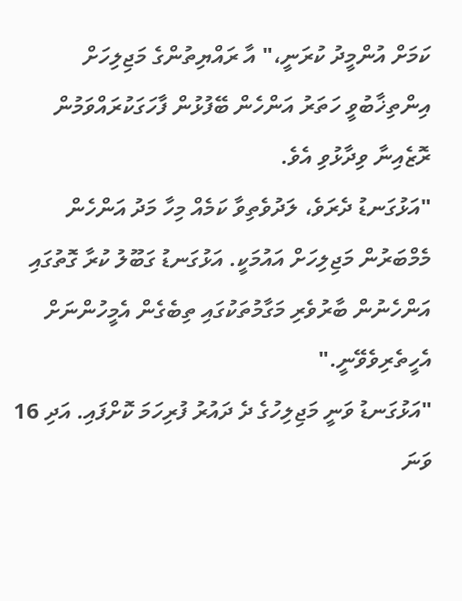ކަމަށް އުންމީދު ކުރަނީ،" އާ ރައްޔިތުންގެ މަޖިލިހަށް އިންތިޚާބުވީ ހަތަރު އަންހެން ބޭފުޅުން ފާހަގަކުރައްވަމުން ރޮޒެއިނާ ވިދާޅުވި އެވެ.
"އަޅުގަނޑު ދެރަވެ، ލަދުވެތިވާ ކަމެއް މިހާ މަދު އަންހެން މެމްބަރުން މަޖިލިހަށް އައުމަކީ. އަޅުގަނޑު ގަބޫލު ކުރާ ގޮތުގައި އަންހެނުން ބާރުވެރި މަގާމުތަކުގައި ތިބެގެން އެމީހުންނަށް އެހީތެރިވެވޭނީ."
"އަޅުގަނޑު ވަނީ މަޖިލިހުގެ ދެ ދައުރު ފުރިހަމަ ކޮށްފައި. އަދި 16 ވަނަ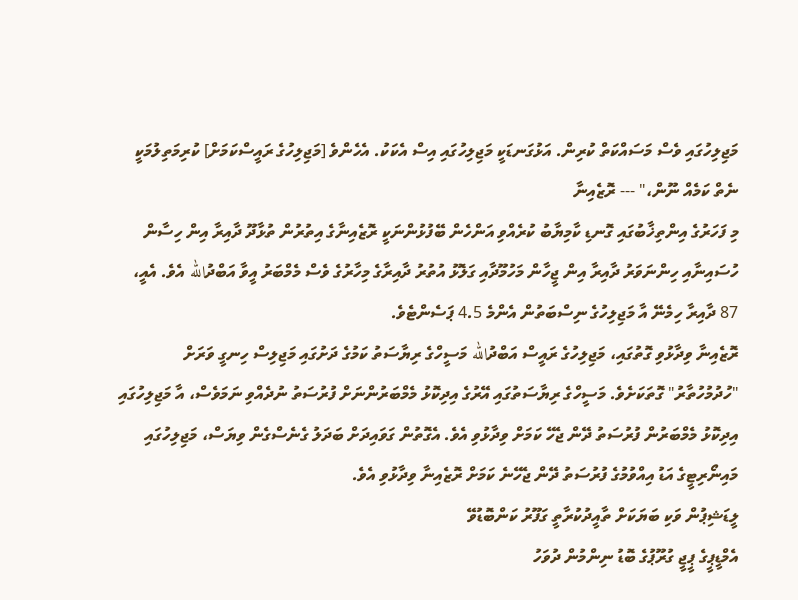މަޖިލިހުގައި ވެސް މަސައްކަތް ކުރިން. އަޅުގަނޑަކީ މަޖިލިހުގައި އިސް އެކަކު. އެހެންވެ [މަޖިލިހުގެ ރައީސްކަމަށް] ކުރިމަތިލުމަކީ ނެތް ކަމެއް ނޫން،" --- ރޮޒެއިނާ
މި ފަހަރުގެ އިންތިޚާބުގައި ގޮނޑި ކާމިޔާބު ކުރެއްވި އަންހެން ބޭފުޅުންނަކީ ރޮޒެއިނާގެ އިތުރުން ތުޅާދޫ ދާއިރާ އިން ހިސާން ހުސައިނާއި ހިންނަވަރު ދާއިރާ އިން ޖީހާން މަހުމޫދާއި ގަލޮޅު އުތުރު ދާއިރާގެ މިހާރުގެ ވެސް މެމްބަރު އީވާ އަބްދުالله އެވެ. އެއީ، 87 ދާއިރާ ހިމެނޭ އާ މަޖިލިހުގެ ނިސްބަތުން އެންމެ 4.5 ޕަސެންޓެވެ.
ރޮޒެއިނާ ވިދާޅުވި ގޮތުގައި، މަޖިލިހުގެ ރައީސް އަބްދުالله މަސީހްގެ ރިޔާސަތު ކަމުގެ ދަށުގައި މަޖިލިސް ހިނގީ ވަރަށް "ހުދުމުހުތާރު" ގޮތަކަށެވެ. މަސީހްގެ ރިޔާސަތުގައި އޭރުގެ އިދިކޮޅު މެމްބަރުންނަށް ފުރުސަތު ނުދެއްވި ނަމަވެސް، އާ މަޖިލިހުގައި އިދިކޮޅު މެމްބަރުން ފުރުސަތު ދޭން ޖެހޭ ކަމަށް ވިދާޅުވި އެވެ. އެގޮތުން ގަވައިދަށް ބަދަލު ގެނެސްގެން ވިޔަސް، މަޖިލިހުގައި މައިނޯރިޓީގެ އަޑު އިއްވުމުގެ ފުރުސަތު ދޭން ޖެހޭނެ ކަމަށް ރޮޒެއިނާ ވިދާޅުވި އެވެ.
ލީޑަޝިޕުން ވަކި ބަޔަކަށް ތާއީދުކުރާތީ ގަފޫރު ކަންބޮޑުވޭ
އެމްޑީޕީގެ ޕީޖީ ގުރޫޕުގެ ބޮޑު ނިންމުން ދުވަހު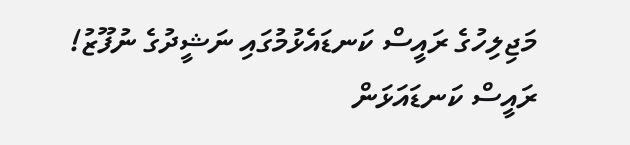މަޖިލިހުގެ ރައީސް ކަނޑައެޅުމުގައި ނަޝީދުގެ ނުފޫޒު!
ރައީސް ކަނޑައަޅަން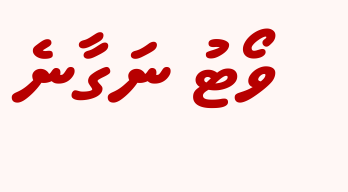ވޯޓު ނަގާނެ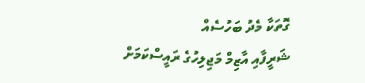ގޮތަކާ މެދު ބަހުސެއް
ޝަރީފާއި އާޒިމް މަޖިލިހުގެ ރައީސްކަމަށް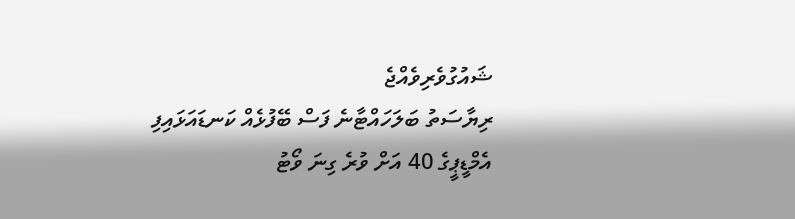ޝައުގުވެރިވެއްޖެ
ރިޔާސަތު ބަލަހައްޓާނެ ފަސް ބޭފުޅެއް ކަނޑައަޅައިފި
އެމްޑީޕީގެ 40 އަށް ވުރެ ގިނަ ވޯޓު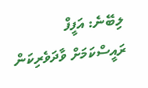ލިބޭނެ: އަފީފް
ރައީސްކަމަށް ވާދަވެރިކަން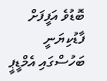ބޮޑުވެ އަފީފަށް ފާޑުކިޔަނީ
ބަހުސްގައި އެމްޑީޕީ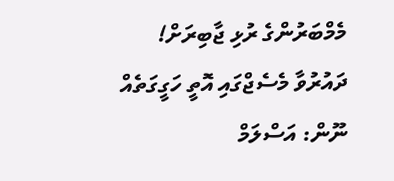މެމްބަރުންގެ ރުޅި ޖާބިރަށް!
ދައުރުވާ މެސެޖްގައި އޮތީ ހަގީގަތެއް ނޫން: އަސްލަމް